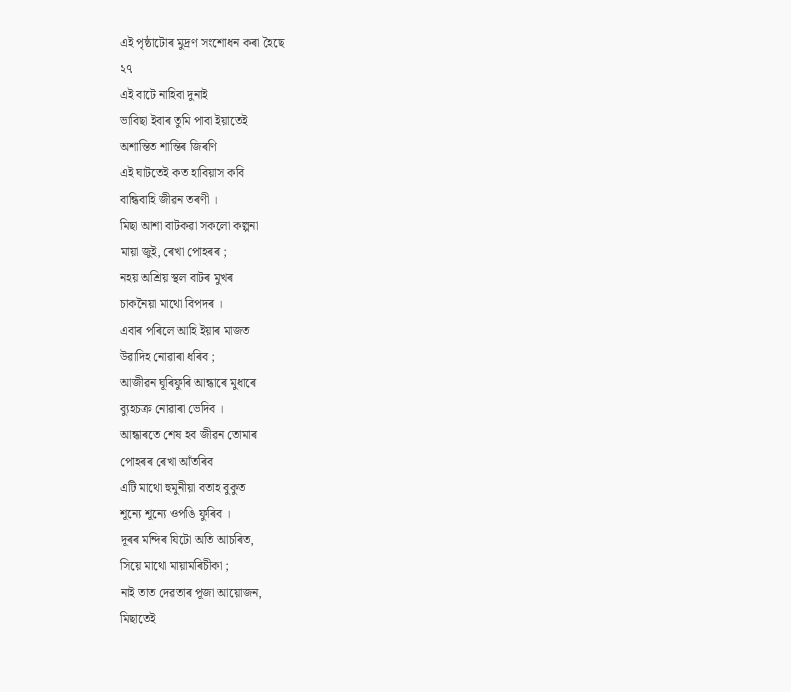এই পৃষ্ঠাটোৰ মুদ্ৰণ সংশোধন কৰা হৈছে
২৭
এই বাটে নাহিবা দুনাই
ভাবিছা ইবাৰ তুমি পাবা ইয়াতেই
অশান্তিত শান্তিৰ জিৰণি
এই ঘাটতেই কত হাবিয়াস কবি
বান্ধিবাহি জীৱন তৰণী ।
মিছা আশা বাটকৱা সকলো কল্পনা
মায়া জুই, ৰেখা পোহৰৰ ;
নহয় অশ্রিয় স্থল বাটৰ মুখৰ
চাকনৈয়া মাথো বিপদৰ ।
এবাৰ পৰিলে আহি ইয়াৰ মাজত
উৱাদিহ নোৱাৰা ধৰিব ;
আজীৱন ঘূৰিফুৰি আন্ধাৰে মুধাৰে
ব্যুহচক্ৰ নোৱাৰা ভেদিব ।
আন্ধাৰতে শেষ হব জীৱন তোমাৰ
পোহৰৰ ৰেখা আঁতৰিব
এটি মাথো হুমুনীয়া বতাহ বুকুত
শূন্যে শূন্যে ওপঙি ফুৰিব ।
দূৰৰ মন্দিৰ যিটো অতি আচৰিত,
সিয়ে মাথো মায়ামৰিচীকা ;
নাই তাত দেৱতাৰ পূজা আয়োজন,
মিছাতেই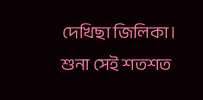দেখিছা জিলিকা।
শুনা সেই শতশত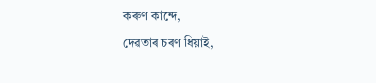কৰুণ কান্দে,
দেৱতাৰ চৰণ ধিয়াই,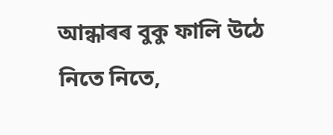আন্ধাৰৰ বুকু ফালি উঠে নিতে নিতে,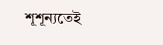শূশূন্যতেই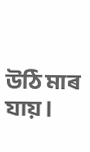উঠি মাৰ যায়।